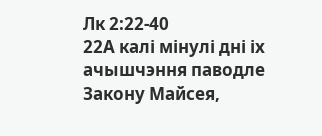Лк 2:22-40
22А калі мінулі дні іх ачышчэння паводле Закону Майсея,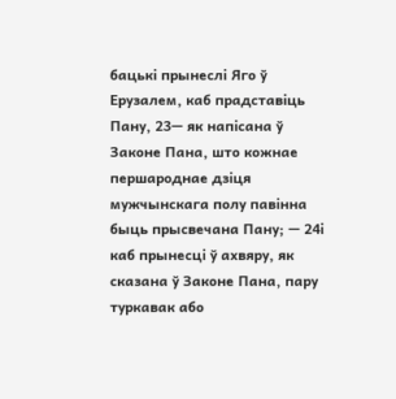бацькі прынеслі Яго ў Ерузалем, каб прадставіць Пану, 23— як напісана ў Законе Пана, што кожнае першароднае дзіця мужчынскага полу павінна быць прысвечана Пану; — 24і каб прынесці ў ахвяру, як сказана ў Законе Пана, пару туркавак або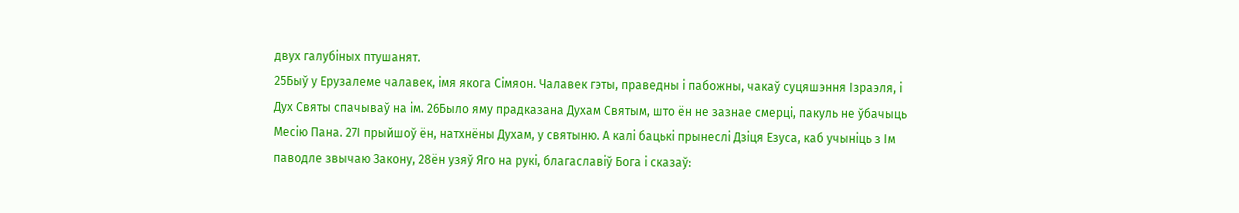двух галубіных птушанят.
25Быў у Ерузалеме чалавек, імя якога Сімяон. Чалавек гэты, праведны і пабожны, чакаў суцяшэння Ізраэля, і Дух Святы спачываў на ім. 26Было яму прадказана Духам Святым, што ён не зазнае смерці, пакуль не ўбачыць Месію Пана. 27І прыйшоў ён, натхнёны Духам, у святыню. А калі бацькі прынеслі Дзіця Езуса, каб учыніць з Ім паводле звычаю Закону, 28ён узяў Яго на рукі, благаславіў Бога і сказаў: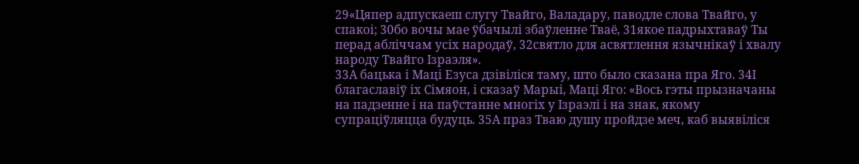29«Цяпер адпускаеш слугу Твайго, Валадару, паводле слова Твайго, у спакоі; 30бо вочы мае ўбачылі збаўленне Тваё, 31якое падрыхтаваў Ты перад абліччам усіх народаў, 32святло для асвятлення язычнікаў і хвалу народу Твайго Ізраэля».
33А бацька і Маці Езуса дзівіліся таму, што было сказана пра Яго. 34І благаславіў іх Сімяон, і сказаў Марыі, Маці Яго: «Вось гэты прызначаны на падзенне і на паўстанне многіх у Ізраэлі і на знак, якому супраціўляцца будуць. 35А праз Тваю душу пройдзе меч, каб выявіліся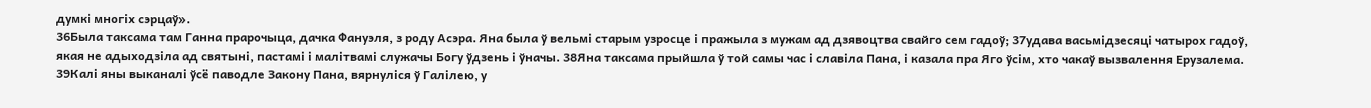думкі многіх сэрцаў».
36Была таксама там Ганна прарочыца, дачка Фануэля, з роду Асэра. Яна была ў вельмі старым узросце і пражыла з мужам ад дзявоцтва свайго сем гадоў; 37удава васьмідзесяці чатырох гадоў, якая не адыходзіла ад святыні, пастамі і малітвамі служачы Богу ўдзень і ўначы. 38Яна таксама прыйшла ў той самы час і славіла Пана, і казала пра Яго ўсім, хто чакаў вызвалення Ерузалема.
39Калі яны выканалі ўсё паводле Закону Пана, вярнуліся ў Галілею, у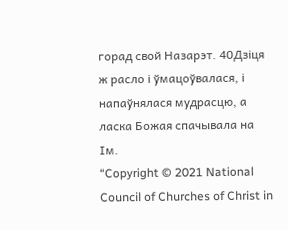горад свой Назарэт. 40Дзіця ж расло і ўмацоўвалася, і напаўнялася мудрасцю, а ласка Божая спачывала на Ім.
“Copyright © 2021 National Council of Churches of Christ in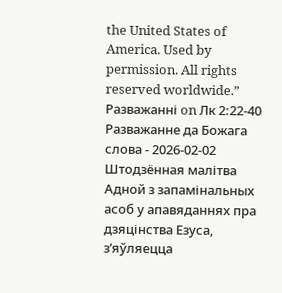the United States of America. Used by permission. All rights reserved worldwide.”
Разважанні on Лк 2:22-40
Разважанне да Божага слова - 2026-02-02 Штодзённая малітва
Адной з запамінальных асоб у апавяданнях пра дзяцінства Езуса, з’яўляецца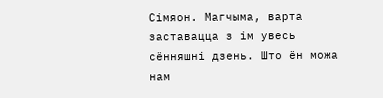Сімяон. Магчыма, варта заставацца з ім увесь сённяшні дзень. Што ён можа нам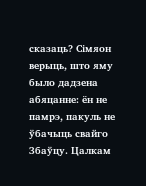сказаць? Сімяон верыць, што яму было дадзена абяцанне: ён не памрэ, пакуль не ўбачыць свайго Збаўцу. Цалкам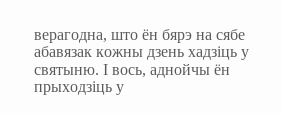верагодна, што ён бярэ на сябе абавязак кожны дзень хадзіць у святыню. І вось, аднойчы ён прыходзіць у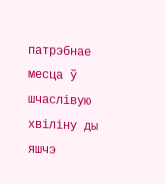патрэбнае месца ў шчаслівую хвіліну ды яшчэ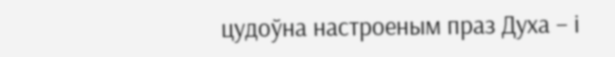цудоўна настроеным праз Духа – і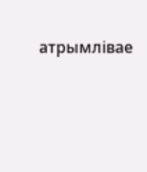атрымлівае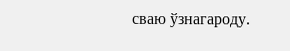сваю ўзнагароду.